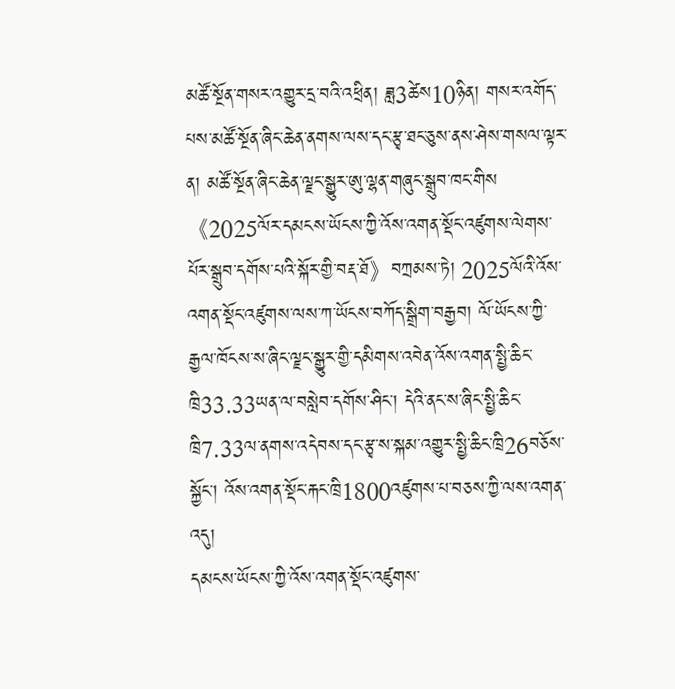མཚོ་སྔོན་གསར་འགྱུར་དྲ་བའི་འཕྲིན། ཟླ3ཚེས10ཉིན། གསར་འགོད་པས་མཚོ་སྔོན་ཞིང་ཆེན་ནགས་ལས་དང་རྩྭ་ཐང་ཅུས་ནས་ཤེས་གསལ་ལྟར་ན། མཚོ་སྔོན་ཞིང་ཆེན་ལྗང་སྒྱུར་ཨུ་ལྷན་གཞུང་སྒྲུབ་ཁང་གིས《2025ལོར་དམངས་ཡོངས་ཀྱི་འོས་འགན་སྡོང་འཛུགས་ལེགས་པོར་སྒྲུབ་དགོས་པའི་སྐོར་གྱི་བརྡ་ཐོ》བཀྲམས་ཏེ། 2025ལོའི་འོས་འགན་སྡོང་འཛུགས་ལས་ཀ་ཡོངས་བཀོད་སྒྲིག་བརྒྱབ། ལོ་ཡོངས་ཀྱི་རྒྱལ་ཁོངས་ས་ཞིང་ལྗང་སྒྱུར་གྱི་དམིགས་འབེན་འོས་འགན་སྤྱི་ཆིང་ཁྲི33.33ཡན་ལ་བསླེབ་དགོས་ཤིང་། དེའི་ནང་ས་ཞིང་སྤྱི་ཆིང་ཁྲི7.33ལ་ནགས་འདེབས་དང་རྩྭ་ས་སྐམ་འགྱུར་སྤྱི་ཆིང་ཁྲི26བཅོས་སྐྱོང་། འོས་འགན་སྡོང་རྐང་ཁྲི1800འཛུགས་པ་བཅས་ཀྱི་ལས་འགན་འདུ།
དམངས་ཡོངས་ཀྱི་འོས་འགན་སྡོང་འཛུགས་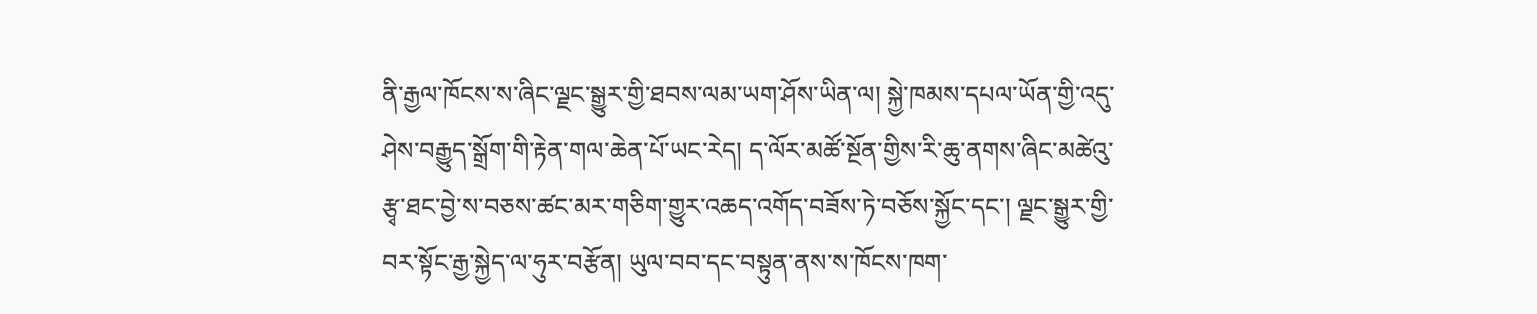ནི་རྒྱལ་ཁོངས་ས་ཞིང་ལྗང་སྒྱུར་གྱི་ཐབས་ལམ་ཡག་ཤོས་ཡིན་ལ། སྐྱེ་ཁམས་དཔལ་ཡོན་གྱི་འདུ་ཤེས་བརྒྱུད་སྒྲོག་གི་རྟེན་གལ་ཆེན་པོ་ཡང་རེད། ད་ལོར་མཚོ་སྔོན་གྱིས་རི་ཆུ་ནགས་ཞིང་མཚེའུ་རྩྭ་ཐང་བྱེ་ས་བཅས་ཚང་མར་གཅིག་གྱུར་འཆད་འགོད་བཟོས་ཏེ་བཅོས་སྐྱོང་དང་། ལྗང་སྒྱུར་གྱི་བར་སྟོང་རྒྱ་སྐྱེད་ལ་ཧུར་བརྩོན། ཡུལ་བབ་དང་བསྟུན་ནས་ས་ཁོངས་ཁག་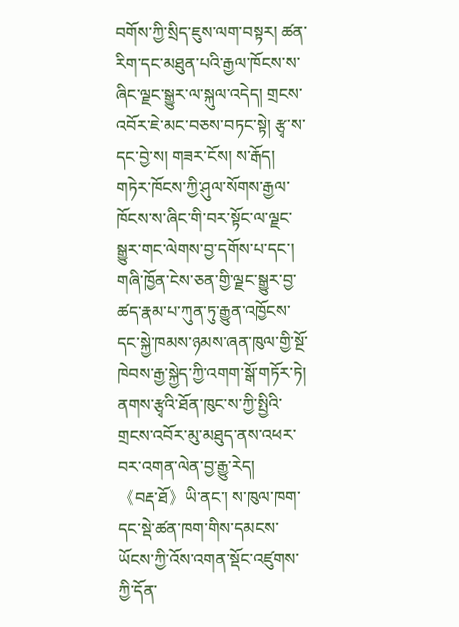བགོས་ཀྱི་སྲིད་ཇུས་ལག་བསྟར། ཚན་རིག་དང་མཐུན་པའི་རྒྱལ་ཁོངས་ས་ཞིང་ལྗང་སྒྱུར་ལ་སྐུལ་འདེད། གྲངས་འབོར་ཇེ་མང་བཅས་བཏང་སྟེ། རྩྭ་ས་དང་བྱེ་ས། གཟར་ངོས། ས་རྒོད། གཏེར་ཁོངས་ཀྱི་ཤུལ་སོགས་རྒྱལ་ཁོངས་ས་ཞིང་གི་བར་སྟོང་ལ་ལྗང་སྒྱུར་གང་ལེགས་བྱ་དགོས་པ་དང་། གཞི་ཁྱོན་ངེས་ཅན་གྱི་ལྗང་སྒྱུར་བྱ་ཚད་རྣམ་པ་ཀུན་ཏུ་རྒྱུན་འཁྱོངས་དང་སྐྱེ་ཁམས་ཉམས་ཞན་ཁུལ་གྱི་སྔོ་ཁེབས་རྒྱ་སྐྱེད་ཀྱི་འགག་སྒོ་གཏོར་ཏེ། ནགས་རྩྭའི་ཐོན་ཁུང་ས་ཀྱི་སྤྱིའི་གྲངས་འབོར་མུ་མཐུད་ནས་འཕར་བར་འགན་ལེན་བྱ་རྒྱུ་རེད།
《བརྡ་ཐོ》ཡི་ནང་། ས་ཁུལ་ཁག་དང་སྡེ་ཚན་ཁག་གིས་དམངས་ཡོངས་ཀྱི་འོས་འགན་སྡོང་འཛུགས་ཀྱི་དོན་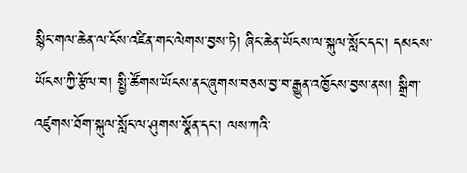སྙིང་གལ་ཆེན་ལ་ངོས་འཛིན་གང་ལེགས་བྱས་ཏེ། ཞིང་ཆེན་ཡོངས་ལ་སྐུལ་སློང་དང་། དམངས་ཡོངས་ཀྱི་རྩོལ་བ། སྤྱི་ཚོགས་ཡོངས་ནང་ཞུགས་བཅས་བྱ་བ་རྒྱུན་འཁྱོངས་བྱས་ནས། སྒྲིག་འཛུགས་ཐོག་སྐུལ་སློང་ལ་ཤུགས་སྣོན་དང་། ལས་ཀའི་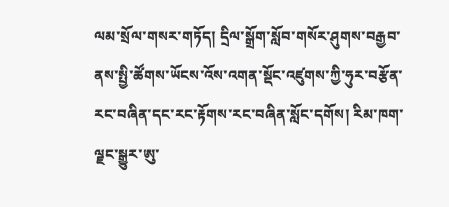ལམ་སྲོལ་གསར་གཏོད། དྲིལ་སྒྲོག་སློབ་གསོར་ཤུགས་བརྒྱབ་ནས་སྤྱི་ཚོགས་ཡོངས་འོས་འགན་སྡོང་འཛུགས་ཀྱི་ཧུར་བརྩོན་རང་བཞིན་དང་རང་རྟོགས་རང་བཞིན་སློང་དགོས། རིམ་ཁག་ལྗང་སྒྱུར་ཨུ་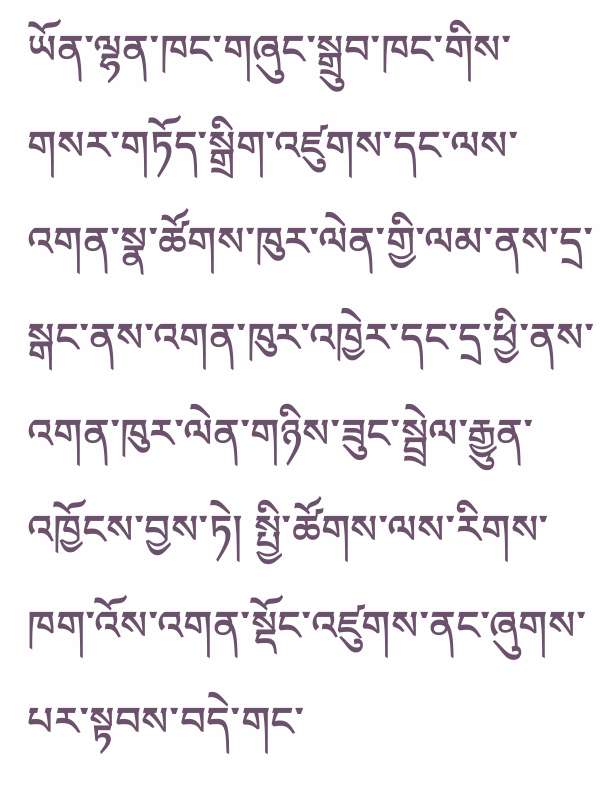ཡོན་ལྷན་ཁང་གཞུང་སྒྲུབ་ཁང་གིས་གསར་གཏོད་སྒྲིག་འཛུགས་དང་ལས་འགན་སྣ་ཚོགས་ཁུར་ལེན་གྱི་ལམ་ནས་དྲ་སྒང་ནས་འགན་ཁུར་འཁྱེར་དང་དྲ་ཕྱི་ནས་འགན་ཁུར་ལེན་གཉིས་ཟུང་སྦྲེལ་རྒྱུན་འཁྱོངས་བྱས་ཏེ། སྤྱི་ཚོགས་ལས་རིགས་ཁག་འོས་འགན་སྡོང་འཛུགས་ནང་ཞུགས་པར་སྟབས་བདེ་གང་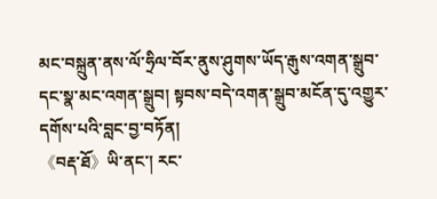མང་བསྐྲུན་ནས་ལོ་ཧྲིལ་བོར་ནུས་ཤུགས་ཡོད་རྒུས་འགན་སྒྲུབ་དང་སྣ་མང་འགན་སྒྲུབ། སྟབས་བདེ་འགན་སྒྲུབ་མངོན་དུ་འགྱུར་དགོས་པའི་བླང་བྱ་བཏོན།
《བརྡ་ཐོ》ཡི་ནང་། རང་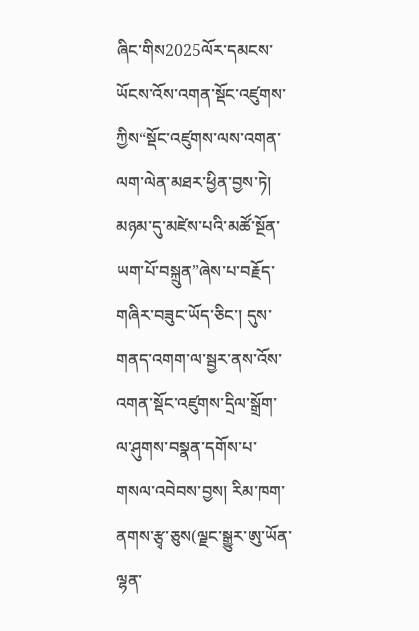ཞིང་གིས2025ལོར་དམངས་ཡོངས་འོས་འགན་སྡོང་འཛུགས་ཀྱིས“སྡོང་འཛུགས་ལས་འགན་ལག་ལེན་མཐར་ཕྱིན་བྱས་ཏེ། མཉམ་དུ་མཛེས་པའི་མཚོ་སྔོན་ཡག་པོ་བསྐྲུན”ཞེས་པ་བརྗོད་གཞིར་བཟུང་ཡོད་ཅིང་། དུས་གནད་འགག་ལ་སྦྱར་ནས་འོས་འགན་སྡོང་འཛུགས་དྲིལ་སྒྲོག་ལ་ཤུགས་བསྣན་དགོས་པ་གསལ་འབེབས་བྱས། རིམ་ཁག་ནགས་རྩྭ་ཅུས(ལྗང་སྒྱུར་ཨུ་ཡོན་ལྷན་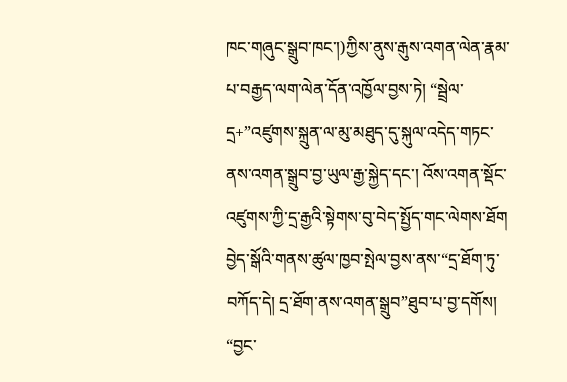ཁང་གཞུང་སྒྲུབ་ཁང་།)ཀྱིས་ནུས་རྒུས་འགན་ལེན་རྣམ་པ་བརྒྱད་ལག་ལེན་དོན་འཁྱོལ་བྱས་ཏེ། “སྦྲེལ་དྲ+”འཛུགས་སྐྲུན་ལ་མུ་མཐུད་དུ་སྐུལ་འདེད་གཏང་ནས་འགན་སྒྲུབ་བྱ་ཡུལ་རྒྱ་སྐྱེད་དང་། འོས་འགན་སྡོང་འཛུགས་ཀྱི་དྲ་རྒྱའི་སྟེགས་བུ་བེད་སྤྱོད་གང་ལེགས་ཐོག བྱེད་སྒོའི་གནས་ཚུལ་ཁྱབ་སྤེལ་བྱས་ནས་“དྲ་ཐོག་ཏུ་བཀོད་དེ། དྲ་ཐོག་ནས་འགན་སྒྲུབ”ཐུབ་པ་བྱ་དགོས། “བྱང་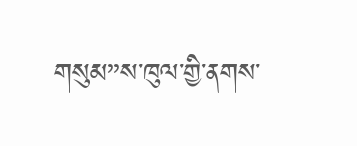གསུམ”ས་ཁུལ་གྱི་ནགས་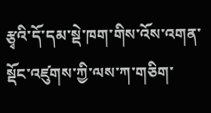རྩྭའི་དོ་དམ་སྡེ་ཁག་གིས་འོས་འགན་སྡོང་འཛུགས་ཀྱི་ལས་ཀ་གཅིག་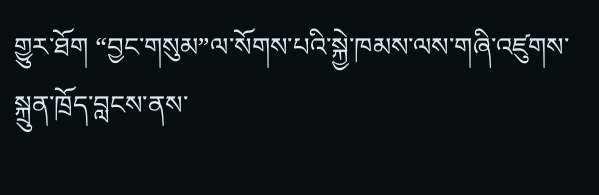གྱུར་ཐོག “བྱང་གསུམ”ལ་སོགས་པའི་སྐྱེ་ཁམས་ལས་གཞི་འཛུགས་སྐྲུན་ཁྲོད་བླངས་ནས་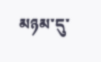མཉམ་དུ་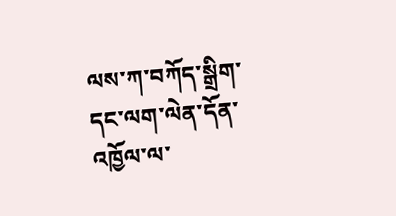ལས་ཀ་བཀོད་སྒྲིག་དང་ལག་ལེན་དོན་འཁྱོལ་ལ་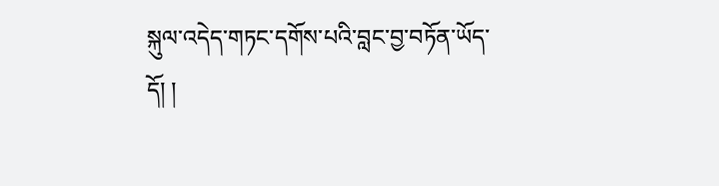སྐུལ་འདེད་གཏང་དགོས་པའི་བླང་བྱ་བཏོན་ཡོད་དོ། །